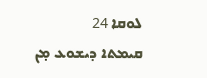ܠܘܩܐ 24
ܩܝܡܬ‌ܐ ܕܝܫܘܥ ܡ̣ܢ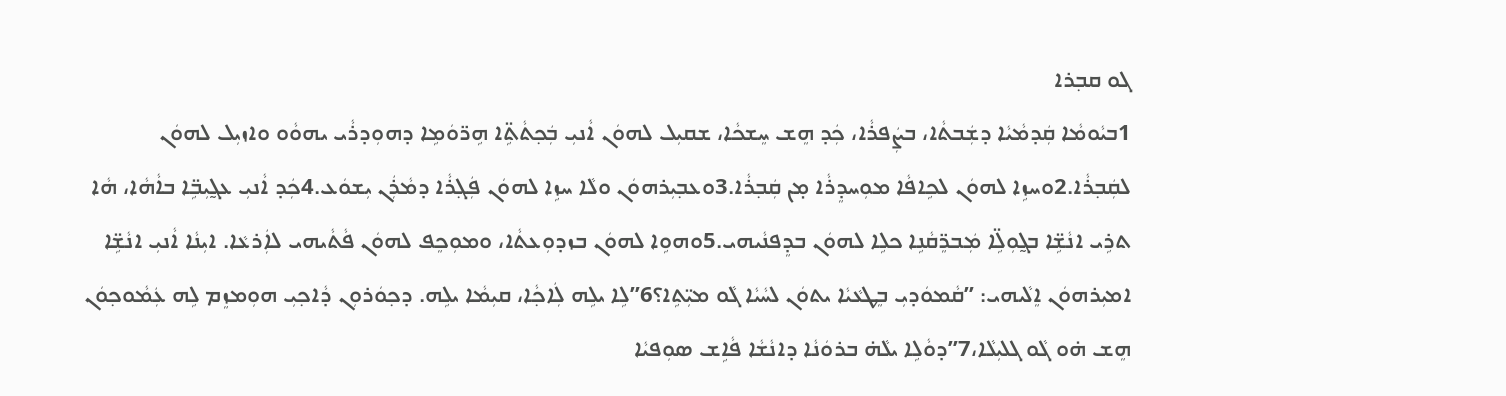ܓܘ ܩܒ݂ܪܐ
1ܒܝܵܘܡܵܐ ܩܲܕܡܵܝܵܐ ܕܫܲܒܬܵ‌ܐ، ܒܨܲܦܪܵܐ، ܟܲܕ ܗܸܫ ܚܸܫܟܵܐ، ܫܩܝܼܠ ܠܗܘܿܢ ܐܵܢܝܼ ܒܲܟ݂ܬܵܬܹ̈‌ܐ ܗܹܪ̈ܘܿܡܹܐ ܕܗܘܼܕܪܵܝ ܝܗܘܵܘ ܘܐܙܝܼܠ ܠܗܘܿܢ ܠܩܲܒ݂ܪܵܐ.2ܘܚܙܹܐ ܠܗܘܿܢ ܠܟܹܐܦܵܐ ܡܘܼܚܕܸܪܵܐ ܡ̣ܢ ܩܲܒ݂ܪܵܐ.3ܘܥܒ݂ܝܼܪܗܘܿܢ ܘܠܵܐ ܚܙܹܐ ܠܗܘܿܢ ܦܲܓ݂ܪܵܐ ܕܡܵܪܲܢ ܝܼܫܘܿܥ.4ܟܲܕ ܐܵܢܝܼ ܥܓ̰ܝܼܒܹ̈ܐ ܒܐܵܗܵܐ، ܗܵܐ ܬܪܹܝ ܐܢܵܫܹ̈ܐ ܒܓ̰ܘܼܠܹ̈ܐ ܡܲܒܪܸ̈ܩܵܢܹܐ ܟܠܹܐ ܠܗܘܿܢ ܒܕܸܦܢܵܝܗ‌ܝ.5ܘܗܘܹܐ ܠܗܘܿܢ ܒܙܕܘܼܥܬܵ‌ܐ، ܘܡܘܼܟܸܦ ܠܗܘܿܢ ܦܵܬܵܝܗ‌ܝ ܠܐܲܪܥܵܐ. ܐܝܼܢܵܐ ܐܵܢܝܼ ܐܢܵܫܹ̈ܐ ܐܡܝܼܪܗܘܿܢ ܐܸܠܵܝܗ‌ܝ: ”ܩܵܡܘܿܕܝܼ ܒܸܛܥܵܝܵܐ ܝܬܘܿܢ ܠܚܵܝܵܐ ܓܵܘ ܡܝܼ̈ܬܹ‌ܐ؟6”ܠܹܐ ܝܠܹܗ ܠܲܐܟ݂ܵܐ، ܩܝܼܡܵܐ ܝܠܹܗ. ܕܟ݂ܘܿܪܘܼܢ ܕܵܐܟ݂ܝܼ ܗܘܼܡܙܸܡ ܠܹܗ ܥܲܡܵܘܟ݂ܘܿܢ ܗܸܫ ܗ̇ܘ ܓܵܘ ܓܠܝܼܠܵܐ،7”ܕܘܵܠܹܐ ܝܠܵܗ̇ ܒܪܘܿܢܵܐ ܕܐܢܵܫܵܐ ܦܵܐܹܫ ܣܘܼܦܝܵܐ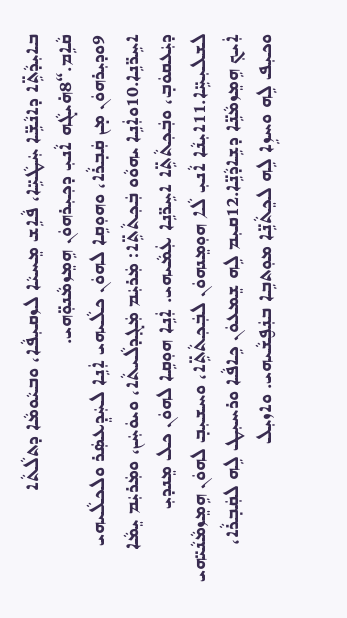ܒܐܝܼܕܵܬܹ̈‌ܐ ܕܐܢܵܫܹ̈ܐ ܚܲܛܵܝܹ̈ܐ، ܦܵܐܹܫ ܡܸܚܝܵܐ ܠܙܩܝܼܦܵܐ، ܘܒܝܵܘܡܵܐ ܕܬܠܵܬܵ‌ܐ ܩܵܐܹܡ.“8ܗ̇ܝܓܵܗ ܐܵܢܝܼ ܕܟ݂ܝܼܪܗܘܿܢ ܗܹܡܸܙܡܵܢܘܼ̈ܗ‌ܝ.
9ܘܕܝܼܪܗܘܿܢ ܡ̣ܢ ܩܲܒ݂ܪܵܐ، ܘܗܘܼܩܹܐ ܠܗܘܿܢ ܟܠܵܝܗ‌ܝ ܐܲܢܹܐ ܠܚܲܕܸܥܣܲܪ ܘܠܟܠܵܝܗ‌ܝ ܐܚܹܪ̈ܢܹܐ.10ܘܐܲܢܹܐ ܝܗܘܵܘ ܒܲܟ݂ܬܵܬܹ̈‌ܐ: ܡܲܪܝܲܡ ܡܲܓ݂ܕܠܵܝܬܵ‌ܐ، ܘܝܘܿܚܲܢ، ܘܡܲܪܝܲܡ ܝܸܡܵܐ ܕܝܲܥܩܘܿܒ݂، ܘܒܲܟ݂ܬܵܬܹ̈‌ܐ ܐܚܹܪ̈ܢܹܐ ܥܲܡܵܝܗ‌ܝ. ܐܲܢܹܐ ܗܘܼܩܹܐ ܠܗܘܿܢ ܟܠ ܡܸܢܕܝܼ ܠܫܠܝܼܚܹ̈ܐ.11ܐܝܼܢܵܐ ܐܵܢܝܼ ܠܵܐ ܗܘܼܡܸܢܗܘܿܢ ܠܒܲܟ݂ܬܵܬܹ̈‌ܐ، ܘܚܫܝܼܒ݂ ܠܗܘܿܢ ܗܹܡܸܙܡܵܢܵܝ̈ܗ‌ܝ ܐܲܝܟ݂ ܗܹܡܸܙܡܵܢܹ̈ܐ ܕܫܹܐܕܵܢܹ̈ܐ.12ܩܝܼܡ ܠܹܗ ܫܸܡܥܘܿܢ ܟܹܐܦܵܐ ܘܪܚܝܼܛ ܠܹܗ ܠܩܲܒ݂ܪܵܐ، ܘܟܝܼܦ ܠܹܗ ܘܚܙܹܐ ܠܹܗ ܠܟܸܬܵܢܹ̈ܐ ܡܘܼܬܒܹܐ ܒܢܲܦ̮ܫܵܝܗ‌ܝ. ܘܐܙܝܼܠ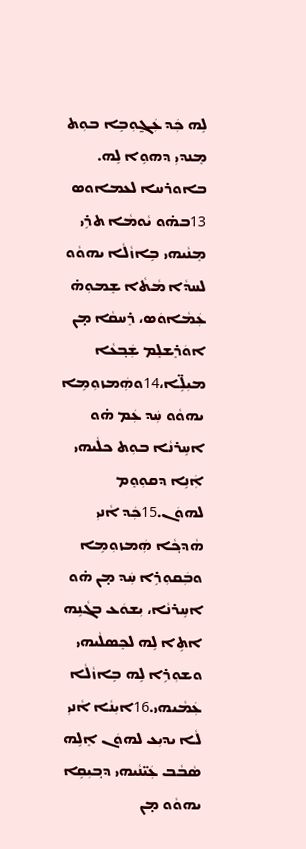ܠܹܗ ܟܲܕ ܥܲܓ̰ܘܼܒܹܐ ܒܘܼܬ ܡܸܢܕܝܼ ܕܗܘܹܐ ܠܹܗ.
ܒܐܘܪܚܐ ܠܥܡܐܘܣ
13ܒܗ̇ܘ ܝܵܘܡܵܐ ܬܪܹܝ ܡܸܢܵܝܗ‌ܝ ܒܹܐܙܵܠܵܐ ܝܗܘܵܘ ܠܚܕܵܐ ܡܵܬܵ‌ܐ ܫܸܡܘܼܗ̇ ܥܲܡܵܐܘܿܣ، ܪܸܚܩܵܐ ܡ̣ܢ ܐܘܿܪܸܫܠܸܡ ܫܲܒ݂ܥܵܐ ܡܝܼܠܹ̈ܐ،14ܘܗܲܡܙܘܼܡܹܐ ܝܗܘܵܘ ܚܲܕ ܥܲܡ ܗ̇ܘ ܐܚܹܪܢܵܐ ܒܘܼܬ ܟܠܵܝܗ‌ܝ ܐܲܢܹܐ ܕܩܘܼܘܸܡ ܠܗܘܿܢ.15ܟܲܕ ܐܵܢܝܼ ܗܵܕܟ݂ܵܐ ܗܲܡܙܘܼܡܹܐ ܘܒܲܩܘܼܪܹܐ ܚܲܕ ܡ̣ܢ ܗ̇ܘ ܐܚܹܪܢܵܐ، ܝܼܫܘܿܥ ܒܓܵܢܹܗ ܐܬܹ‌ܐ ܠܹܗ ܠܟܸܣܠܵܝܗ‌ܝ ܘܫܘܼܪܹܐ ܠܹܗ ܒܹܐܙܵܠܵܐ ܥܲܡܵܝܗ‌ܝ.16ܐܝܼܢܵܐ ܐܵܢܝܼ ܠܵܐ ܝܕܝܼܥ ܠܗܘܿܢ ܐܸܠܹܗ ܣܵܒܵܒ ܥܲܝ̈ܢܵܝܗ‌ܝ ܕܒ݂ܝܼܩܹܐ ܝܗܘܵܘ ܡ̣ܢ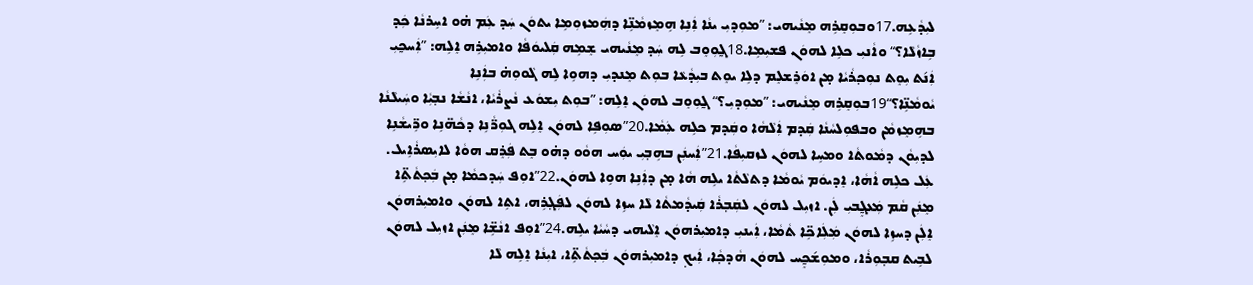ܠܝܼܕܵܥܹܗ.17ܘܒܘܼܩܸܪܹܗ ܡܸܢܵܝܗ‌ܝ: ”ܡܘܼܕܝܼ ܝܢܵܐ ܐܲܢܹܐ ܗܹܡܸܙܡܵܢܹ̈ܐ ܕܗܲܡܙܘܼܡܹܐ ܝܬܘܿܢ ܚܲܕ ܥܲܡ ܗ̇ܘ ܐܚܹܪܢܵܐ ܟܲܕ ܒܹܐܙܵܠܵܐ؟“ ܘܐܵܢܝܼ ܟܠܹܐ ܠܗܘܿܢ ܦܫܝܼܡܹܐ.18ܓ̰ܘܼܘܸܒ ܠܹܗ ܚܲܕ ܡܸܢܵܝܗ‌ܝ ܫܸܡܹܗ ܩܲܠܝܘܿܦܵܐ ܘܐܡܝܼܪܹܗ ܐܸܠܹܗ: ”ܐܲܚܟ̰ܝܼ ܐܲܢ݇ܬ ܝܼܘܸܬ ܢܘܼܟ݂ܪܵܝܵܐ ܡ̣ܢ ܐܘܿܪܸܫܠܸܡ ܕܠܹܐ ܝܘܸܬ ܒܝܼܕܵܥܵܐ ܒܘܼܬ ܡܸܢܕܝܼ ܕܗܘܹܐ ܠܹܗ ܓܵܘܘܼܗ̇ ܒܐܲܢܹܐ ܝܵܘܡܵܢܹ̈ܐ؟“19ܒܘܼܩܸܪܹܗ ܡܸܢܵܝܗ‌ܝ: ”ܡܘܼܕܝܼ؟“ ܓ̰ܘܼܘܸܒ ܠܗܘܿܢ ܐܸܠܹܗ: ”ܒܘܼܬ ܝܼܫܘܿܥ ܢܵܨܪܵܝܵܐ، ܐܢܵܫܵܐ ܢܒ݂ܝܼܵܐ ܘܚܲܝܠܵܢܵܐ ܒܗܹܡܸܙܡܵܢ ܘܒܦܘܼܠܚܵܢܵܐ ܩܲܕܡ ܐܲܠܵܗܵܐ ܘܩܲܕܡ ܟܠܹܗ ܥܲܡܵܐ.20”ܣܘܼܦܹܐ ܠܗܘܿܢ ܐܸܠܹܗ ܓܘܼܪ̈ܵܢܹܐ ܕܟܵܗ̈ܢܹܐ ܘܪܹ̈ܝܫܵܢܹܐ ܠܕܝܼܘܵܢ ܕܡܵܘܬܵ‌ܐ ܘܡܚܹܐ ܠܗܘܿܢ ܠܙܩܝܼܦܵܐ.21”ܐܲܚܢܲܢ ܒܗܹܒ݂ܝܼ ܝܘܲܚ ܗܘܵܘ ܕܗ̇ܘ ܒܸܬ ܦܲܪܸܩ ܗܘܵܐ ܠܐܝܼܣܪܵܐܹܝܠ. ܥܲܠ ܟܠܹܗ ܐܵܗܵܐ، ܐܸܕܝܘܿܡ ܝܵܘܡܵܐ ܕܬܠܵܬܵ‌ܐ ܝܠܹܗ ܗܵܐ ܡ̣ܢ ܕܐܲܢܹܐ ܗܘܹܐ ܠܗܘܿܢ.22”ܐܘܼܦ ܚܲܕܟܡܵܐ ܡ̣ܢ ܒܲܟ݂ܬܵܬܹ̈‌ܐ ܡܸܢܲܢ ܩܵܡ ܡܲܥܓ̰ܸܒܝܼ ܠܲܢ. ܐܙܝܼܠ ܠܗܘܿܢ ܠܩܲܒ݂ܪܵܐ ܩܲܝܕܵܡܬܵ‌ܐ ܠܵܐ ܚܙܹܐ ܠܗܘܿܢ ܠܦܲܓ݂ܪܹܗ، ܐܬܹ‌ܐ ܠܗܘܿܢ ܘܐܡܝܼܪܗܘܿܢ ܐܸܠܲܢ ܕܚܙܹܐ ܠܗܘܿܢ ܡܲܠܲܐܟܹ̈ܐ ܬܵܡܵܐ، ܐܲܝܢܝܼ ܕܐܡܝܼܪܗܘܿܢ ܐܸܠܵܝܗ‌ܝ ܕܚܵܝܵܐ ܝܠܹܗ.24”ܐܘܼܦ ܐܢܵܫܹ̈ܐ ܡܸܢܲܢ ܐܙܝܼܠ ܠܗܘܿܢ ܠܒܹܝܬ ܩܒ݂ܘܼܪܵܐ، ܘܡܘܼܫ݇ܟ̰ܸܚ ܠܗܘܿܢ ܗܵܕܟ݂ܵܐ، ܐܲܝܟ݂ ܕܐܡܝܼܪܗܘܿܢ ܒܲܟ݂ܬܵܬܹ̈‌ܐ، ܐܝܼܢܵܐ ܐܸܠܹܗ ܠܵܐ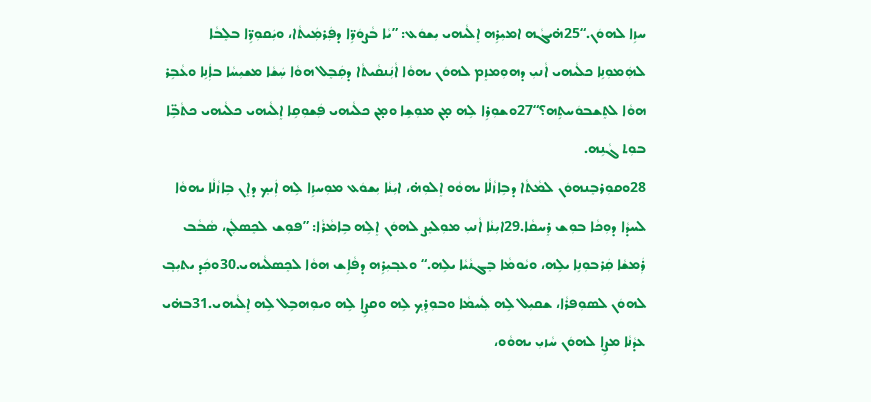ܚܙܹܐ ܠܗܘܿܢ.“25ܗ̇ܝܓܵܗ ܐܡܝܼܪܹܗ ܐܸܠܵܝܗ‌ܝ ܝܼܫܘܿܥ: ”ܝܵܐ ܒܵܨܘܿܪܹ̈ܐ ܕܦܲܪܡܲܝܬܵ‌ܐ، ܘܝܲܩܘܼܪܹ̈ܐ ܒܠܸܒܵܐ ܠܗܲܡܘܼܢܹܐ ܟܠܵܝܗ‌ܝ ܐܵܢܝܼ ܕܗܘܼܡܙܸܡ ܠܗܘܿܢ ܝܗܘܵܐ ܐܵܢܲܢܩܵܝܬܵ‌ܐ ܕܩܲܒܸܠ ܗܘܵܐ ܚܲܫܵܐ ܡܫܝܼܚܵܐ ܒܐܲܢܹܐ ܘܥܵܒܹܪ ܗܘܵܐ ܠܬܸܫܒܘܿܚܬܹܗ؟“27ܘܫܘܼܪܹܐ ܠܹܗ ܡ̣ܢ ܡܘܼܫܹܐ ܘܡ̣ܢ ܟܠܵܝܗ‌ܝ ܦܲܫܘܼܩܹܐ ܐܸܠܵܝܗ‌ܝ ܟܠܵܝܗ‌ܝ ܟܬܵܒܹ̈ܐ ܒܘܼܬ ܓܵܢܹܗ.
28ܘܩܘܼܪܒܸܢܗܘܿܢ ܠܡܵܬܵ‌ܐ ܕܒܹܐܙܵܠܵܐ ܝܗܘܵܘ ܐܸܠܘܼܗ̇، ܐܝܼܢܵܐ ܝܼܫܘܿܥ ܡܘܼܚܙܹܐ ܠܹܗ ܐܲܝܟ݂ ܕܐܸܢ ܒܹܐܙܵܠܵܐ ܝܗܘܵܐ ܠܚܕܵܐ ܕܘܼܟܵܐ ܒܘܼܫ ܪܸܚܩܵܐ.29ܐܝܼܢܵܐ ܐܵܢܝܼ ܡܘܼܠܝܸܨ ܠܗܘܿܢ ܐܸܠܹܗ ܒܹܐܡܵܪܵܐ: ”ܦܘܼܫ ܠܟܸܣܠܲܢ، ܣܵܒܵܒ ܪܲܡܫܵܐ ܩܲܪܒܘܼܢܹܐ ܝܠܹܗ، ܘܝܵܘܡܵܐ ܒܸܓܢܵܝܵܐ ܝܠܹܗ.“ ܘܥܒ݂ܝܼܪܹܗ ܕܦܵܐܹܫ ܗܘܵܐ ܠܟܸܣܠܵܝܗ‌ܝ.30ܘܟܲܕ ܝܬܝܼܒ݂ ܠܗܘܿܢ ܠܣܘܼܦܪܵܐ، ܫܩܝܼܠ ܠܹܗ ܠܲܚܡܵܐ ܘܒܘܼܪܸܟ݂ ܠܹܗ ܘܩܨܹܐ ܠܹܗ ܘܝܘܼܗܒܹܠ ܠܹܗ ܐܸܠܵܝܗ‌ܝ.31ܒܗ̇ܝ ܥܕܵܢܵܐ ܡܨܹܐ ܠܗܘܿܢ ܚܵܙܝܼ ܝܗܘܵܘ،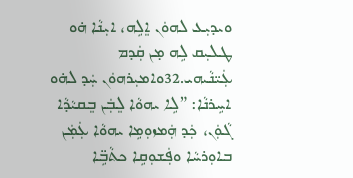ܘܝܕܝܼܥ ܠܗܘܿܢ ܐܸܠܹܗ، ܐܝܼܢܵܐ ܗ̇ܘ ܛܠܝܼܩ ܠܹܗ ܡ̣ܢ ܩܲܕܡ ܥܲܝ̈ܢܵܝܗ‌ܝ.32ܘܐܡܝܼܪܗܘܿܢ ܚܲܕ ܠܗ̇ܘ ܐܚܹܪܢܵܐ: ”ܠܹܐ ܝܗܘܵܐ ܠܸܒܲܢ ܒܸܩܝܵܕܵܐ ܓܵܘܲܢ، ܟܲܕ ܗܲܡܙܘܼܡܹܐ ܝܗܘܵܐ ܥܲܡܲܢ ܒܐܘܼܪܚܵܐ ܘܦܲܫܘܼܩܹܐ ܟܬܵܒܹ̈ܐ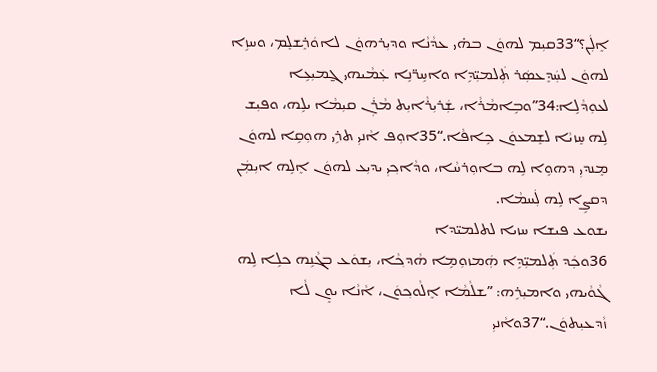ܐܸܠܲܢ؟“33ܩܝܼܡ ܠܗܘܿܢ ܒܗ̇ܝ ܥܕܵܢܵܐ ܘܕܝܼܪܗܘܿܢ ܠܐܘܿܪܸܫܠܸܡ، ܘܚܙܹܐ ܠܗܘܿܢ ܠܚܲܕܸܥܣܲܪ ܬܲܠܡܝܼ̈ܕܹܐ ܘܐܚܹܪ̈ܢܹܐ ܥܲܡܵܝܗ‌ܝ ܓ̰ܡܝܼܥܹܐ ܠܥܘܼܕܵܠܹܐ:34”ܘܒܹܐܡܵܪܵܐ، ܫܲܪܝܼܪܵܐܝܼܬ ܡܵܪܲܢ ܩܝܼܡܵܐ ܝܠܹܗ، ܘܦܝܼܫ ܠܹܗ ܚܸܙܝܵܐ ܠܫܸܡܥܘܿܢ ܟܹܐܦܵܐ.“35ܐܘܼܦ ܐܵܢܝܼ ܬܪܹܝ ܗܘܼܩܹܐ ܠܗܘܿܢ ܡܸܢܕܝܼ ܕܗܘܹܐ ܠܹܗ ܒܐܘܼܪܚܵܐ، ܘܕܵܐܟ݂ܝܼ ܝܕܝܼܥ ܠܗܘܿܢ ܐܸܠܹܗ ܐܝܼܡܲܢ ܕܩܨܹܐ ܠܹܗ ܠܲܚܡܵܐ.
ܝܫܘܥ ܦܝܫܐ ܚܙܝܐ ܠܬܠܡܝ̈ܕܐ
36ܘܟܲܕ ܬܲܠܡܝܼ̈ܕܹܐ ܗܲܡܙܘܼܡܹܐ ܗܵܕܟ݂ܵܐ، ܝܼܫܘܿܥ ܒܓܵܢܹܗ ܟܠܹܐ ܠܹܗ ܓܵܘܵܝܗ‌ܝ ܘܐܡܝܼܪܹܗ: ”ܫܠܵܡܵܐ ܐܸܠܵܘܟ݂ܘܿܢ، ܐܵܢܵܐ ܝܘܸܢ ܠܵܐ ܙܵܕܥܝܼܬܘܿܢ.“37ܘܐܵܢܝܼ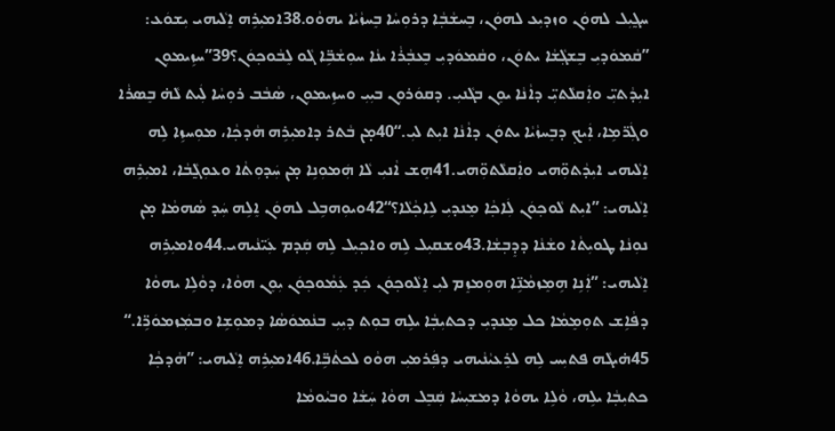ܚܓ̰ܝܼܠ ܠܗܘܿܢ ܘܙܕܝܼܥ ܠܗܘܿܢ، ܒܸܚܫܵܒ݂ܵܐ ܕܪܘܼܚܵܐ ܒܸܚܙܵܝܵܐ ܝܗܘܵܘ.38ܐܡܝܼܪܹܗ ܐܸܠܵܝܗ‌ܝ ܝܼܫܘܿܥ: ”ܩܵܡܘܿܕܝܼ ܒܸܫܓ݂ܵܫܵܐ ܝܬܘܿܢ، ܘܩܵܡܘܿܕܝܼ ܒܸܥܒ݂ܵܪܵܐ ܝܢܵܐ ܚܘܼܫܵܒܹ̈ܐ ܓܵܘ ܠܸܒܵܘܟ݂ܘܿܢ؟39”ܚܙܹܝܡܘܼܢ ܐܝܼܕܵܬ‌ܝܼ̈ ܘܐܲܩܠܵܬ‌ܝܼ̈ ܕܐܵܢܵܐ ܝܘܸܢ ܒܓܵܢܝܼ. ܕܩܘܿܪܘܼܢ ܒܝܼܝܼ ܘܚܙܹܝܡܘܼܢ، ܣܵܒܵܒ ܪܘܼܚܵܐ ܠܲܝܬ ܠܵܗ̇ ܒܸܣܪܵܐ ܘܓܲܪ̈ܡܹܐ، ܐܲܝܟ݂ ܕܒܸܚܙܵܝܵܐ ܝܬܘܿܢ ܕܐܵܢܵܐ ܐܝܼܬ ܠܝܼ.“40ܡ̣ܢ ܒܵܬܪ ܕܐܡܝܼܪܹܗ ܗܵܕܟ݂ܵܐ، ܡܘܼܚܙܹܐ ܠܹܗ ܐܸܠܵܝܗ‌ܝ ܐܝܼܕܵܬܘܼ̈ܗ‌ܝ ܘܐܲܩܠܵܬܘܼ̈ܗ‌ܝ.41ܗܸܫ ܐܵܢܝܼ ܠܵܐ ܗܲܡܘܼܢܹܐ ܡ̣ܢ ܚܲܕܘܼܬܵ‌ܐ ܘܥܘܼܓ̰ܵܒܵܐ، ܐܡܝܼܪܹܗ ܐܸܠܵܝܗ‌ܝ: ”ܐܝܼܬ ܠܵܘܟ݂ܘܿܢ ܠܲܐܟ݂ܵܐ ܡܸܢܕܝܼ ܠܹܐܟ݂ܵܠܵܐ؟“42ܘܝܘܼܗܒܹܠ ܠܗܘܿܢ ܐܸܠܹܗ ܚܲܕ ܣܵܗܡܵܐ ܡ̣ܢ ܢܘܼܢܵܐ ܛܘܝܼܬܵ‌ܐ ܘܫܵܢܵܐ ܕܕܸܒ݂ܫܵܐ.43ܘܫܩܝܼܠ ܠܹܗ ܘܐܟ݂ܝܼܠ ܠܹܗ ܩܲܕܡ ܥܲܝ̈ܢܵܝܗ‌ܝ.44ܘܐܡܝܼܪܹܗ ܐܸܠܵܝܗ‌ܝ: ”ܐܲܢܹܐ ܗܹܡܸܙܡܵܢܹ̈ܐ ܗܘܼܡܙܸܡ ܠܝܼ ܐܸܠܵܘܟ݂ܘܿܢ ܟܲܕ ܥܲܡܵܘܟ݂ܘܿܢ ܝܼܘܸܢ ܗܘܵܐ، ܕܘܵܠܹܐ ܝܗܘܵܐ ܕܦܵܐܹܫ ܬܘܼܡܸܡܵܐ ܟܠ ܡܸܢܕܝܼ ܕܟܬܝܼܒ݂ܵܐ ܝܠܹܗ ܒܘܼܬ ܕܝܼܝܼ ܒܢܵܡܘܿܣܵܐ ܕܡܘܼܫܹܐ ܘܒܡܲܙܡܘܿܪܹ̈ܐ.“
45ܗ̇ܝܓܵܗ ܦܬܝܼܚ ܠܹܗ ܠܪܸܥܝܵܢܵܝܗ‌ܝ ܕܦܲܪܡܝܼ ܗܘܵܘ ܠܟܬܵܒܹ̈ܐ.46ܐܡܝܼܪܹܗ ܐܸܠܵܝܗ‌ܝ: ”ܗܵܕܟ݂ܵܐ ܟܬܝܼܒ݂ܵܐ ܝܠܹܗ، ܘܵܠܹܐ ܝܗܘܵܐ ܕܡܫܝܼܚܵܐ ܩܲܒܸܠ ܗܘܵܐ ܚܲܫܵܐ ܘܒܝܵܘܡܵܐ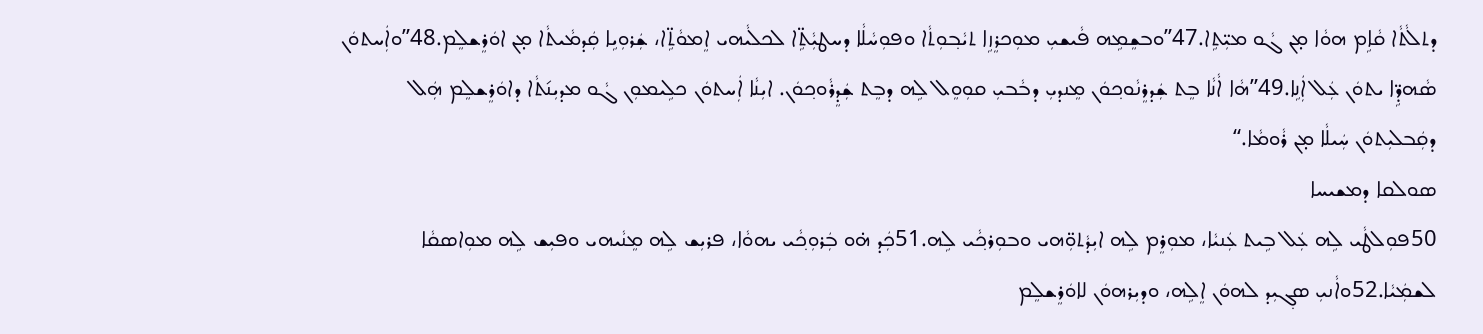ܕܬܠܵܬܵ‌ܐ ܩܵܐܹܡ ܗܘܵܐ ܡ̣ܢ ܓܵܘ ܡܝܼ̈ܬܹ‌ܐ.47”ܘܒܫܸܡܹܗ ܦܵܝܫܝܼ ܡܘܼܟܪܸܙܹܐ ܬܝܵܒ݂ܘܼܬܵ‌ܐ ܘܦܘܼܚܵܠܵܐ ܕܚܛܝܼܵܬܹ̈‌ܐ ܠܟܠܵܝܗ‌ܝ ܐܸܡܘܵܬܹ̈‌ܐ، ܫܲܪܘܼܝܹܐ ܩܲܕܡܵܝܬܵ‌ܐ ܡ̣ܢ ܐܘܿܪܸܫܠܸܡ.48”ܘܐܲܚܬܘܿܢ ܣܵܗܕܹ̈ܐ ܝܬܘܿܢ ܥܲܠ ܐܲܢܹܐ.49”ܗܵܐ ܐܵܢܵܐ ܒܸܬ ܫܲܕܪܸܢܵܘܟ݂ܘܿܢ ܡܸܢܕܝܼ ܕܒܵܒܝܼ ܩܘܼܘܸܠ ܠܹܗ ܕܒܸܬ ܫܲܕܸܪܵܘܟ݂ܘܿܢ. ܐܝܼܢܵܐ ܐܲܚܬܘܿܢ ܟܠܹܝܡܘܼܢ ܓܵܘ ܡܕܝܼܢ݇ܬܵ‌ܐ ܕܐܘܿܪܸܫܠܸܡ ܗܲܠ ܕܩܲܒܠܝܼܬܘܿܢ ܚܲܝܠܵܐ ܡ̣ܢ ܪܵܘܡܵܐ.“
ܣܘܠܩܐ ܕܡܫܝܚܐ
50ܦܘܼܠܛܵܝ ܠܹܗ ܥܲܠ ܒܹܝܬ ܥܲܢܝܵܐ، ܡܘܼܪܸܡ ܠܹܗ ܐܝܼܕܵܬܘܼ̈ܗ‌ܝ ܘܒܘܼܪܟ݂ܵܝ ܠܹܗ.51ܟܲܕ ܗ̇ܘ ܒܲܪܘܼܟ݂ܵܝ ܝܗܘܵܐ، ܦܪܝܼܫ ܠܹܗ ܡܸܢܵܝܗ‌ܝ ܘܦܝܼܫ ܠܹܗ ܡܘܼܐܣܩܵܐ ܠܫܡܲܝܵܐ.52ܘܐܵܢܝܼ ܣܓ݂ܝܼܕ ܠܗܘܿܢ ܐܸܠܹܗ، ܘܕܝܼܪܗܘܿܢ ܠܐܘܿܪܸܫܠܸܡ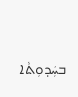ܒܚܲܕܘܼܬܵ‌ܐ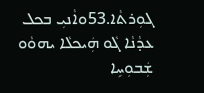ܓܘܼܪܬܵ‌ܐ.53ܘܐܵܢܝܼ ܒܟܠ ܥܕܵܢܵܐ ܓܵܘ ܗܲܝܟܠܵܐ ܝܗܘܵܘ ܫܲܒܘܼܚܹܐ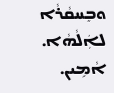ܘܒܸܚܩܵܪܵܐ ܠܐܲܠܵܗܵܐ. ܐܵܡܹܝܢ.